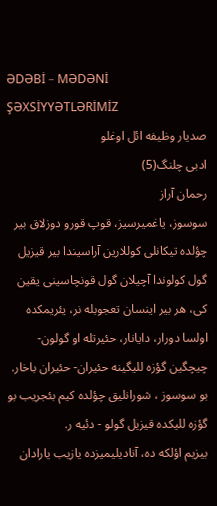ƏDƏBİ – MƏDƏNİ ŞƏXSİYYƏTLƏRİMİZ
صدیار وظیفه ائل اوغلو
ادبی چلنگ(5)
رحمان آراز
سوسوز، یاغمیرسیز، قوپ قورو دوزلاق بیر چؤلده تیکانلی کوللارین آراسیندا بیر قیزیل گول کولوندا آچیلان گول قونچاسینی یقین کی، هر بیر اینسان تعجوبله نر، یئریمکده اولسا دورار، دایانار، حئیرتله او گولون- چیچگین گؤزه للیگینه حئیران- حئیران باخار. بو سوسوز ، شورانلیق چؤلده کیم بئجریب بو گؤزه للیکده قیزیل گولو - دئیه ر.
بیزیم اؤلکه ده، آنادیلیمیزده یازیب یارادان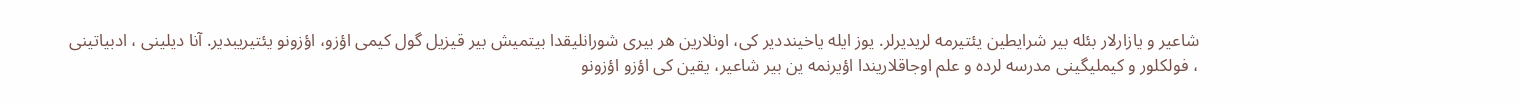شاعیر و یازارلار بئله بیر شرایطین یئتیرمه لریدیرلر. یوز ایله یاخینددیر کی، اونلارین هر بیری شورانلیقدا بیتمیش بیر قیزیل گول کیمی اؤزو، اؤزونو یئتیریبدیر. آنا دیلینی ، ادبیاتینی ، فولکلور و کیملیگینی مدرسه لرده و علم اوجاقلاریندا اؤیرنمه ین بیر شاعیر، یقین کی اؤزو اؤزونو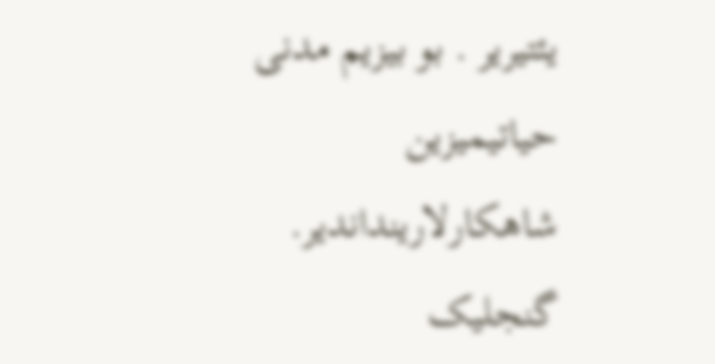یئتیریر . بو بیزیم مدنی حیاتیمیزین شاهکارلارینداندیر. گنجلیک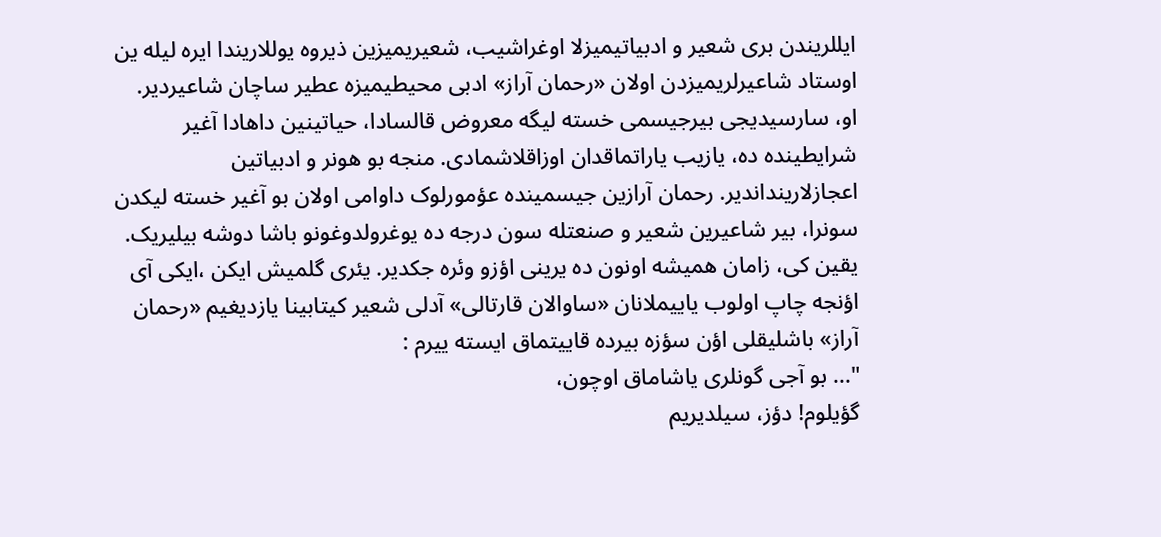ایللریندن بری شعیر و ادبیاتیمیزلا اوغراشیب، شعیریمیزین ذیروه یوللاریندا ایره لیله ین اوستاد شاعیرلریمیزدن اولان «رحمان آراز» ادبی محیطیمیزه عطیر ساچان شاعیردیر. او، سارسیدیجی بیرجیسمی خسته لیگه معروض قالسادا، حیاتینین داهادا آغیر شرایطینده ده، یازیب یاراتماقدان اوزاقلاشمادی. منجه بو هونر و ادبیاتین اعجازلارینداندیر. رحمان آرازین جیسمینده عؤمورلوک داوامی اولان بو آغیر خسته لیکدن سونرا، بیر شاعیرین شعیر و صنعتله سون درجه ده یوغرولدوغونو باشا دوشه بیلیریک. یقین کی، زامان همیشه اونون ده یرینی اؤزو وئره جکدیر. یئری گلمیش ایکن ،ایکی آی اؤنجه چاپ اولوب یاییملانان «ساوالان قارتالی» آدلی شعیر کیتابینا یازدیغیم «رحمان آراز» باشلیقلی اؤن سؤزه بیرده قاییتماق ایسته ییرم :
"... بو آجی گونلری یاشاماق اوچون،
گؤیلوم! دؤز، سیلدیریم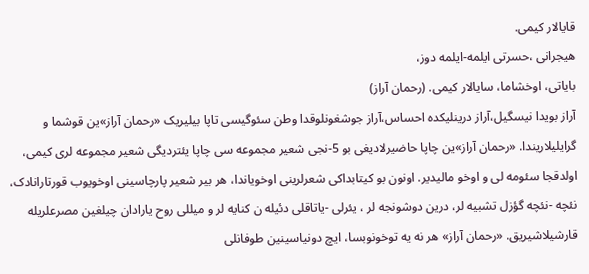قایالار کیمی.
هیجرانی ،حسرتی ایلمه-ایلمه دوز،
بایاتی، اوخشاما، سایالار کیمی. (رحمان آراز)
آراز بویدا نیسگیل،آراز درینلیکده احساس،آراز جوشغونلوقدا وطن سئوگیسی تاپا بیلیریک «رحمان آراز»ین قوشما و گرایلیلاریندا. «رحمان آراز»ین چاپا حاضیرلادیغی بو 5-نجی شعیر مجموعه سی چاپا یئتردیگی شعیر مجموعه لری کیمی، اولدقجا سئومه لی و اوخو مالیدیر. اونون بو کیتابداکی شعرلرینی اوخویاندا، هر بیر شعیر پارچاسینی اوخویوب قورتارانادک، نئچه -نئچه گؤزل تشبیه لر، درین دوشونجه لر ، یئرلی -یاتاقلی دئیله ن کنایه لر و میللی روح یارادان چیلغین مصرعلریله قارشیلاشیریق. «رحمان آراز» هر نه یه توخونوبسا، ایچ دونیاسینین طوفانلی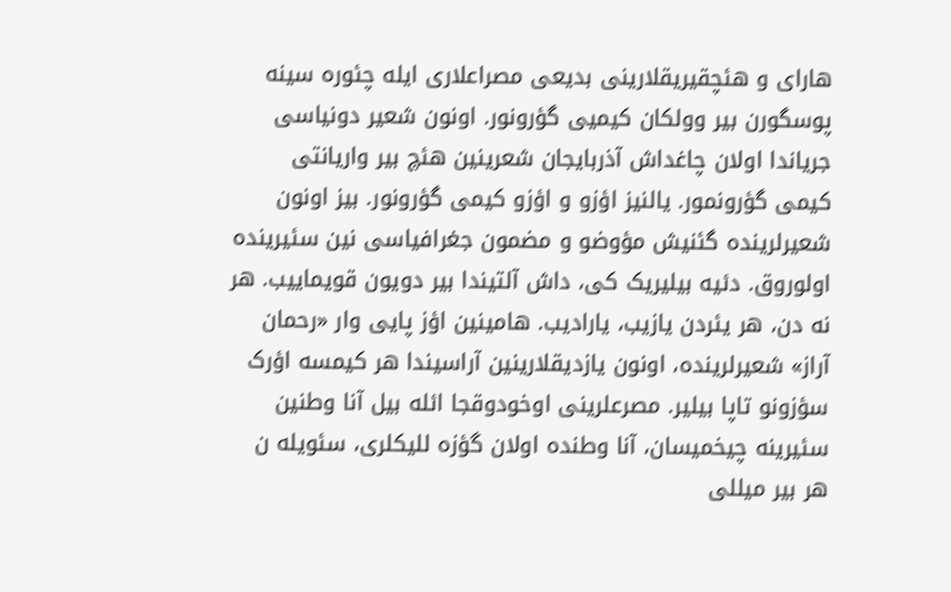هارای و هئچقیریقلارینی بدیعی مصراعلاری ایله چئوره سینه پوسگورن بیر وولکان کیمیی گؤرونور. اونون شعیر دونیاسی جریاندا اولان چاغداش آذربایجان شعرینین هئچ بیر واریانتی کیمی گؤرونمور. یالنیز اؤزو و اؤزو کیمی گؤرونور. بیز اونون شعیرلرینده گئنیش مؤوضو و مضمون جغرافیاسی نین سئیرینده اولوروق. دئیه بیلیریک کی، داش آلتیندا بیر دویون قویماییب. هر نه دن، هر یئردن یازیب، یارادیب. هامینین اؤز پایی وار «رحمان آراز» شعیرلرینده، اونون یازدیقلارینین آراسیندا هر کیمسه اؤرک سؤزونو تاپا بیلیر. مصرعلرینی اوخودوقجا ائله بیل آنا وطنین سئیرینه چیخمیسان، آنا وطنده اولان گؤزه للیکلری، سئویله ن هر بیر میللی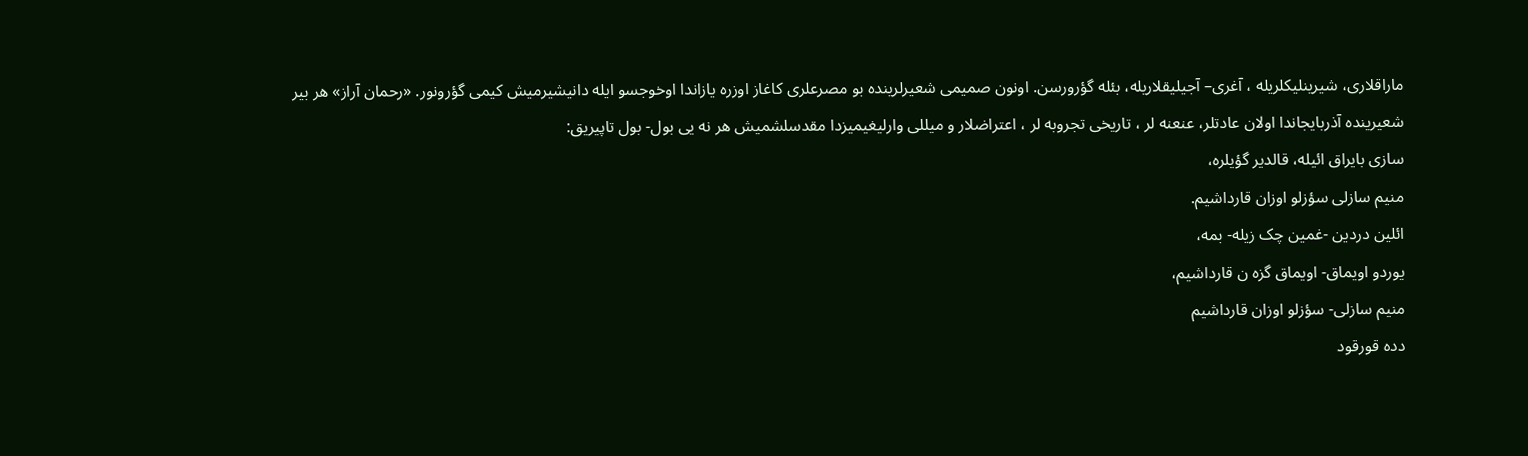ماراقلاری، شیرینلیکلریله ، آغری– آجیلیقلاریله، بئله گؤرورسن. اونون صمیمی شعیرلرینده بو مصرعلری کاغاز اوزره یازاندا اوخوجسو ایله دانیشیرمیش کیمی گؤرونور. «رحمان آراز» هر بیر شعیرینده آذربایجاندا اولان عادتلر، عنعنه لر ، تاریخی تجروبه لر ، اعتراضلار و میللی وارلیغیمیزدا مقدسلشمیش هر نه یی بول- بول تاپیریق:
سازی بایراق ائیله، قالدیر گؤیلره،
منیم سازلی سؤزلو اوزان قارداشیم.
ائلین دردین -غمین چک زیله- بمه،
یوردو اویماق- اویماق گزه ن قارداشیم،
منیم سازلی- سؤزلو اوزان قارداشیم
دده قورقود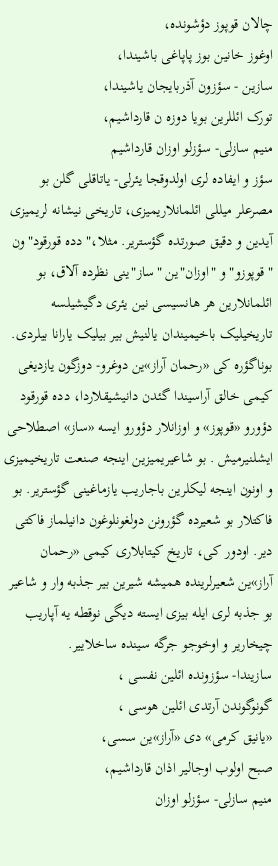چالان قوپوز دؤشونده،
اوغوز خانین بوز پاپاغی باشیندا،
سازین - سؤزون آذربایجان یاشیندا،
تورک ائللرین بویا دوزه ن قارداشیم،
منیم سازلی- سؤزلو اوزان قارداشیم
سؤز و ایفاده لری اولدوقجا یئرلی- یاتاقلی گلن بو مصرعلر میللی ائلمانلاریمیزی، تاریخی نیشانه لریمیزی آیدین و دقیق صورتده گؤستریر. مثلا،" دده قورقود"ون "قوپوزو" و "اوزان"ین "ساز"ینی نظرده آلاق، بو ائلمانلارین هر هانسیسی نین یئری دگیشیلسه تاریخیلیک باخیمیندان یالنیش بیر بیلیک یارانا بیلردی. بوناگؤره کی «رحمان آراز»ین دوغرو- دوزگون یازدیغی کیمی خالق آراسیندا گئدن دانیشیقلاردا، دده قورقود دؤورو «قوپوز» و اوزانلار دؤورو ایسه «ساز» اصطلاحی ایشلنیرمیش . بو شاعیریمیزین اینجه صنعت تاریخیمیزی و اونون اینجه لیکلرین باجاریب یازماغینی گؤستریر. بو فاکتلار بو شعیرده گؤرونن دولغونلوغون دانیلماز فاکتی دیر. اودور کی، تاریخ کیتابلاری کیمی «رحمان آراز»ین شعیرلرینده همیشه شیرین بیر جذبه وار و شاعیر بو جذبه لری ایله بیزی ایسته دیگی نوقطه یه آپاریب چیخاریر و اوخوجو جرگه سینده ساخلاییر.
سازیندا- سؤزونده ائلین نفسی ،
گونوگوندن آرتدی ائلین هوسی ،
«یانیق کرمی» دی «آراز»ین سسی،
صبح اولوب اوجالیر اذان قارداشیم،
منیم سازلی- سؤزلو اوزان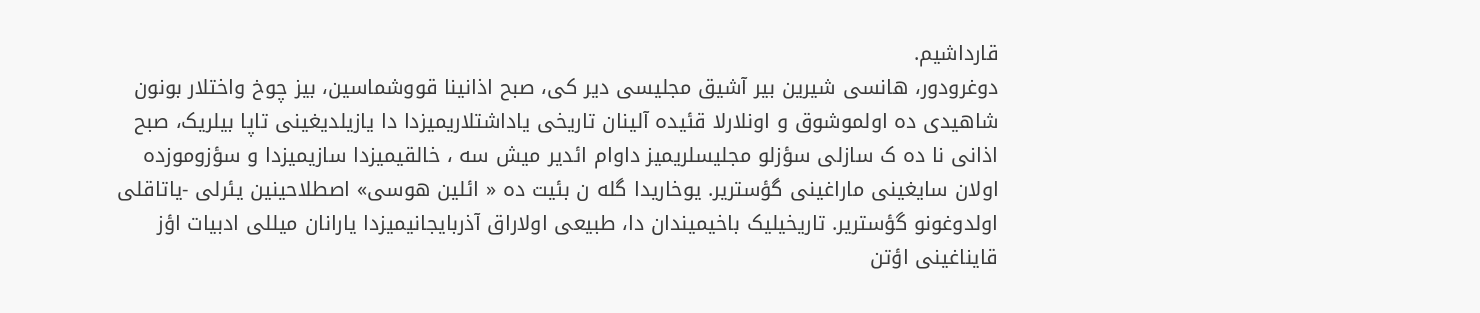قارداشیم.
دوغرودور، هانسی شیرین بیر آشیق مجلیسی دیر کی، صبح اذانینا قووشماسین، بیز چوخ واختلار بونون شاهیدی ده اولموشوق و اونلارلا قئیده آلینان تاریخی یاداشتلاریمیزدا دا یازیلدیغینی تاپا بیلریک، صبح اذانی نا ده ک سازلی سؤزلو مجلیسلریمیز داوام ائدیر میش سه ، خالقیمیزدا سازیمیزدا و سؤزوموزده اولان سایغینی ماراغینی گؤستریر. یوخاریدا گله ن بئیت ده « ائلین هوسی» اصطلاحینین یئرلی -یاتاقلی اولدوغونو گؤستریر. تاریخیلیک باخیمیندان دا، طبیعی اولاراق آذربایجانیمیزدا یارانان میللی ادبیات اؤز قایناغینی اؤتن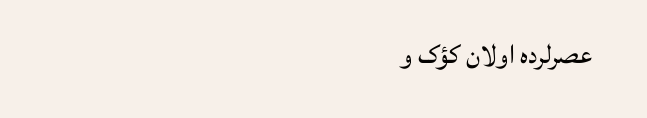عصرلرده اولان کؤک و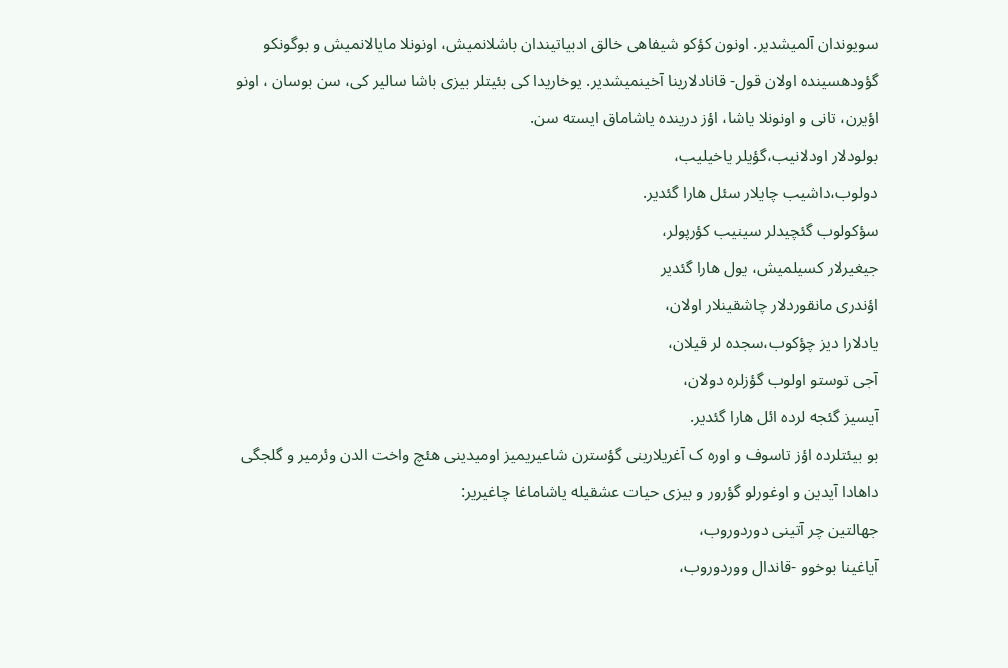سویوندان آلمیشدیر. اونون کؤکو شیفاهی خالق ادبیاتیندان باشلانمیش، اونونلا مایالانمیش و بوگونکو گؤودهسینده اولان قول- قانادلارینا آخینمیشدیر. یوخاریدا کی بئیتلر بیزی باشا سالیر کی، سن بوسان ، اونو اؤیرن، تانی و اونونلا یاشا، اؤز درینده یاشاماق ایسته سن.
بولودلار اودلانیب،گؤیلر یاخیلیب،
دولوب،داشیب چایلار سئل هارا گئدیر.
سؤکولوب گئچیدلر سینیب کؤرپولر،
جیغیرلار کسیلمیش، یول هارا گئدیر
اؤندری مانقوردلار چاشقینلار اولان،
یادلارا دیز چؤکوب،سجده لر قیلان،
آجی توستو اولوب گؤزلره دولان،
آیسیز گئجه لرده ائل هارا گئدیر.
بو بیئتلرده اؤز تاسوف و اوره ک آغریلارینی گؤسترن شاعیریمیز اومیدینی هئچ واخت الدن وئرمیر و گلجگی داهادا آیدین و اوغورلو گؤرور و بیزی حیات عشقیله یاشاماغا چاغیریر:
جهالتین چر آتینی دوردوروب،
آیاغینا بوخوو -قاندال ووردوروب،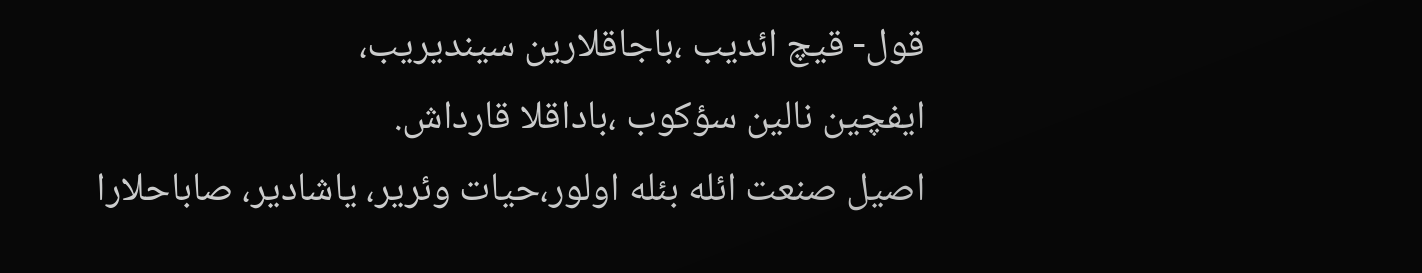قول- قیچ ائدیب ،باجاقلارین سیندیریب،
ایفچین نالین سؤکوب ،باداقلا قارداش.
اصیل صنعت ائله بئله اولور،حیات وئریر، یاشادیر، صاباحلارا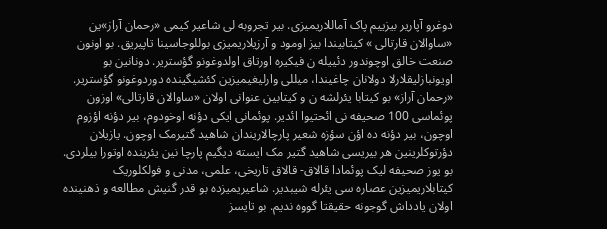دوغرو آپاریر بیزییم پاک آماللاریمیزی. بیر تجروبه لی شاعیر کیمی «رحمان آراز»ین «ساوالان قارتالی » کیتابیندا بیز اومود و آرزیلاریمیزی بوللوجاسینا تاپیریق. بو اونون صنعت خالق اوچوندور دئییله ن فیکیره اورتاق اولدوغونو گؤستریر. دونانین بو اویونبازلیقلارلا دولانان چاغیندا، میللی وارلیغیمیزین کئشیگینده دوردوغونو گؤستریر.
«رحمان آراز» بو کیتابا یئرلشه ن و کیتابین عنوانی اولان «ساوالان قارتالی» اوزون پوئماسی 100 صحیفه نی ائحتیوا ائدیر. پوئمانی ایکی دؤنه اوخودوم، بیر دؤنه اؤزوم اوچون، بیر دؤنه ده اؤن سؤزه شعیر پارچالاریندان شاهید گتیرمک اوچون. یازیلان دؤرتوکلرینین هر بیریسی شاهید گتیر مک ایسته دیگیم پارچا نین یئرینده اوتورا بیلردی. بو یوز صحیفه لیک پوئمادا قالاق- قالاق تاریخی، علمی، مدنی و فولکلوریک کیتابلاریمیزین عصاره سی یئرله شیبدیر. شاعیریمیزده بو قدر گنیش مطالعه و ذهنینده اولان یادداش گوجونه حقیقتا گووه ندیم. بو تایسز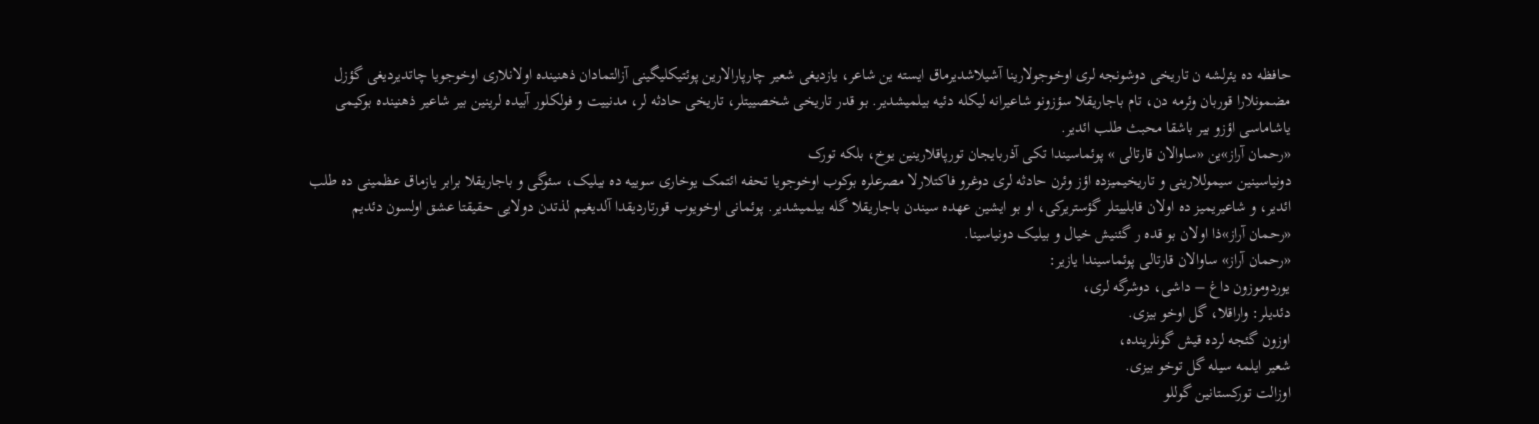حافظه ده یئرلشه ن تاریخی دوشونجه لری اوخوجولارینا آشیلاشدیرماق ایسته ین شاعر، یازدیغی شعیر چارپارالارین پوئتیکلیگینی آزالتمادان ذهنینده اولانلاری اوخوجویا چاتدیردیغی گؤزل مضمونلارا قوربان وئرمه دن، تام باجاریقلا سؤزونو شاعیرانه لیکله دئیه بیلمیشدیر. بو قدر تاریخی شخصییتلر، تاریخی حادثه لر، مدنییت و فولکلور آبیده لرینین بیر شاعیر ذهنینده بوکیمی یاشاماسی اؤزو بیر باشقا محبث طلب ائدیر.
«رحمان آراز»ین «ساوالان قارتالی » پوئماسیندا تکی آذربایجان تورپاقلارینین یوخ، بلکه تورک
دونیاسینین سیموللارینی و تاریخیمیزده اؤز وئرن حادثه لری دوغرو فاکتلارلا مصرعلره بوکوب اوخوجویا تحفه ائتمک یوخاری سوییه ده بیلیک، سئوگی و باجاریقلا برابر یازماق عظمینی ده طلب ائدیر، و شاعیریمیز ده اولان قابلییتلر گؤستریرکی، او بو ایشین عهده سیندن باجاریقلا گله بیلمیشدیر. پوئمانی اوخویوب قورتاردیقدا آلدیغیم لذتدن دولایی حقیقتا عشق اولسون دئدیم «رحمان آراز»ذا اولان بو قده ر گئنیش خیال و بیلیک دونیاسینا.
«رحمان آراز» ساوالان قارتالی پوئماسیندا یازیر:
یوردوموزون داغ – داشی، دوشرگه لری،
دئدیلر: واراقلا، گل اوخو بیزی.
اوزون گئجه لرده قیش گونلرینده،
شعیر ایلمه سیله گل توخو بیزی.
اوزالت تورکستانین گوللو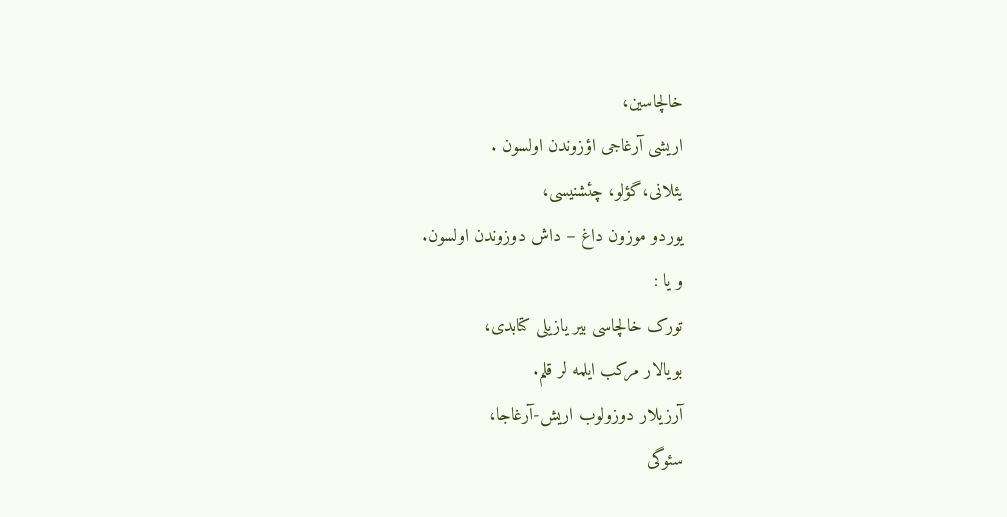خالچاسین،
اریشی آرغاجی اؤزوندن اولسون .
یئلانی،گؤلو، چئشنیسی،
یوردو موزون داغ – داش دوزوندن اولسون.
و یا :
تورک خالچاسی بیر یازیلی کتابدی،
بویالار مرکب ایلمه لر قلم.
آرزیلار دوزولوب اریش-آرغاجا،
سئوگی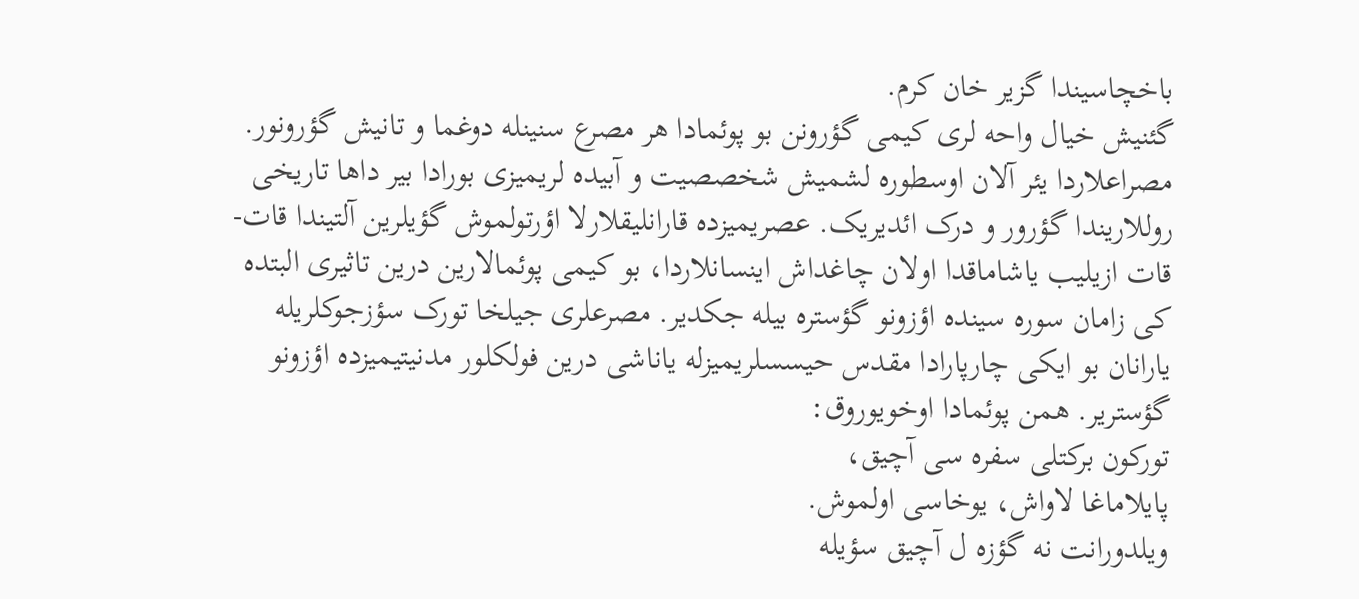باخچاسیندا گزیر خان کرم.
گئنیش خیال واحه لری کیمی گؤرونن بو پوئمادا هر مصرع سنینله دوغما و تانیش گؤرونور. مصراعلاردا یئر آلان اوسطوره لشمیش شخصصیت و آبیده لریمیزی بورادا بیر داها تاریخی روللاریندا گؤرور و درک ائدیریک. عصریمیزده قارانلیقلارلا اؤرتولموش گؤیلرین آلتیندا قات- قات ازیلیب یاشاماقدا اولان چاغداش اینسانلاردا، بو کیمی پوئمالارین درین تاثیری البتده کی زامان سوره سینده اؤزونو گؤستره بیله جکدیر. مصرعلری جیلخا تورک سؤزجوکلریله یارانان بو ایکی چارپارادا مقدس حیسسلریمیزله یاناشی درین فولکلور مدنیتیمیزده اؤزونو گؤستریر. همن پوئمادا اوخویوروق:
تورکون برکتلی سفره سی آچیق،
پایلاماغا لاواش، یوخاسی اولموش.
ویلدورانت نه گؤزه ل آچیق سؤیله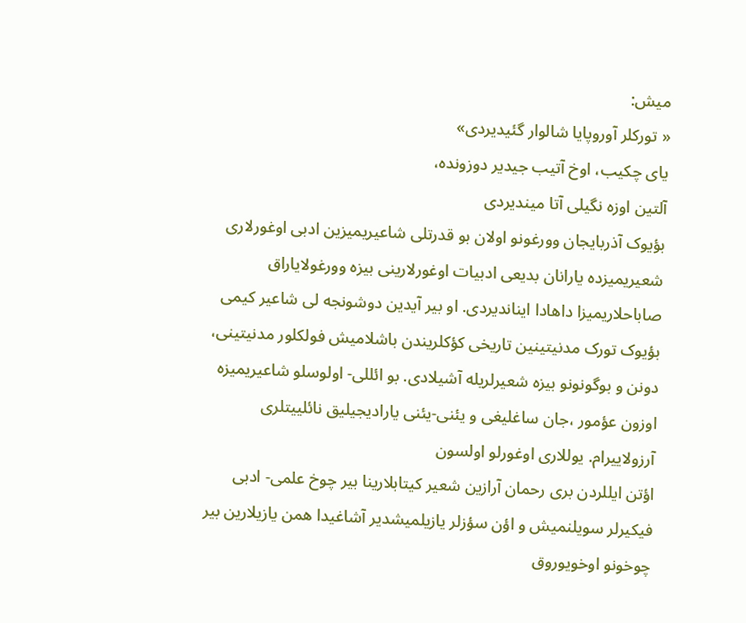میش:
« تورکلر آوروپایا شالوار گئیدیردی»
یای چکیب، اوخ آتیب جیدیر دوزونده،
آلتین اوزه نگیلی آتا میندیردی
بؤیوک آذربایجان وورغونو اولان بو قدرتلی شاعیریمیزین ادبی اوغورلاری شعیریمیزده یارانان بدیعی ادبیات اوغورلارینی بیزه وورغولایاراق صاباحلاریمیزا داهادا ایناندیردی. او بیر آیدین دوشونجه لی شاعیر کیمی بؤیوک تورک مدنیتینین تاریخی کؤکلریندن باشلامیش فولکلور مدنیتینی، دونن و بوگونونو بیزه شعیرلریله آشیلادی. بو ائللی- اولوسلو شاعیریمیزه اوزون عؤمور ،جان ساغلیغی و یئنی-یئنی یارادیجیلیق نائلییتلری آرزولاییرام. یوللاری اوغورلو اولسون
اؤتن ایللردن بری رحمان آرازین شعیر کیتابلارینا بیر چوخ علمی- ادبی فیکیرلر سویلنمیش و اؤن سؤزلر یازیلمیشدیر آشاغیدا همن یازیلارین بیر چوخونو اوخویوروق